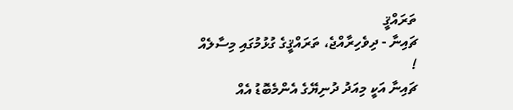ތަރައްޤީ
ޗައިނާ - ދިވެހިރާއްޖެ، ތަރައްޤީގެ ގުޅުމުގައި މިސާލެއް !
ޗައިނާ އަކީ މިއަދު ދުނިޔޭގެ އެންމެބޮޑު އެއް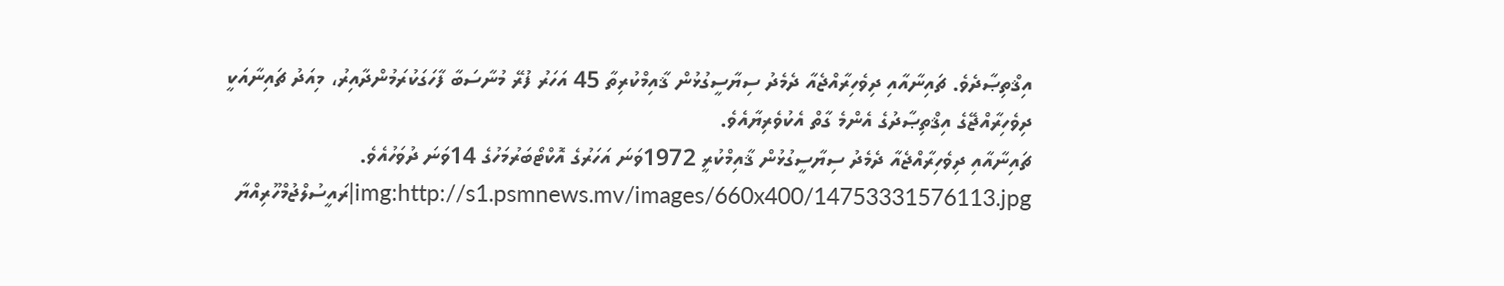އިޤްތިޞާދެވެ. ޗައިނާއާއި ދިވެހިރާއްޖެއާ ދެމެދު ސިޔާސީގުޅުން ޤާއިމްކުރިތާ 45 އަހަރު ފުރޭ މުނާސަބާ ފާހަގަކުރަމުންދާއިރު، މިއަދު ޗައިނާއަކީ ދިވެހިރާއްޖޭގެ އިޤްތިޞާދުގެ އެންމެ ގާތް އެކުވެރިޔާއެވެ.
ޗައިނާއާއި ދިވެހިރާއްޖެއާ ދެމެދު ސިޔާސީގުޅުން ޤާއިމްކުރީ 1972ވަނަ އަހަރުގެ އޮކްޓޯބަރުމަހުގެ 14ވަނަ ދުވަހުއެވެ.
img:http://s1.psmnews.mv/images/660x400/14753331576113.jpg|ރައީސުލްޖުމްހޫރިއްޔާ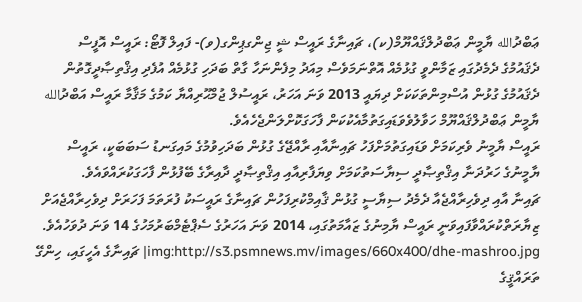ޢަބްދުالله ޔާމީން ޢަބްދުލްޤައްޔޫމް(ކ)، ޗައިނާގެ ރައީސް ޝީ ޖިންގޕިންގ(ވ)- ފައިލް ފޮޓޯ: ރައީސް އޮފީސް
ދެޤައުމުގެ ދެމެދުގައި ޒަމާންވީ ގުޅުމެއް އޮތްނަމަވެސް މިއަދު މިފެންނަހާ ގާތް ބަދަހި ގުޅުމެއް އުފެދި އިޤްތިޞާދީގޮތުން ދެޤައުމުގެ ގުޅުން އުސްމިންތަކަކަށް ދިޔައީ 2013 ވަނަ އަހަރު، ރައީސުލް ޖުމްޙޫރިއްޔާ ކަމުގެ މަޤާމާ ރައީސް އަބްދުالله ޔާމީން ޢަބްދުލްޤައްޔޫމް ހަވާލުވެވަޑައިގަތުމާއެކުކަން ފާހަގަކޮށްލަންޖެހެއެވެ.
ރައީސް ޔާމީނު ވެރިކަމަށް ވަޑައިގަތުމަށްފަހު ޗައިނާއާއި ރާއްޖޭގެ ގުޅުން ބަދަހިވުމުގެ މައިގަނޑު ސަބަބަކީ، ރައީސް ޔާމީނުގެ ހަރުދަނާ އިޤްތިޞާދީ ސިޔާސަތުކަމަށް ވިޔަފާރިއާއި އިޤްތިޞާދީ ދާއިރާގެ ބޭފުޅުން ފާހަގަކުރައްވައެވެ.
ޗައިނާ އާއި ދިވެހިރާއްޖެއާ ދެމެދު ސިޔާސީ ގުޅުން ޤާއިމްކުރިފަހުން ޗައިނާގެ ރައީސަކު ފުރަތަމަ ފަހަރަށް ދިވެހިރާއްޖެއަށް ޒިޔާރަތްކުރައްވާފައިވަނީ ރައީސް ޔާމިނުގެ ޒައާމަތުގައި، 2014 ވަނަ އަހަރުގެ ސެޕްޓެމްބަރުމަހުގެ 14 ވަނަ ދުވަހުއެވެ.
img:http://s3.psmnews.mv/images/660x400/dhe-mashroo.jpg| ޗައިނާގެ އެހީގައި، ހިންގޭ ތަރައްޤީގެ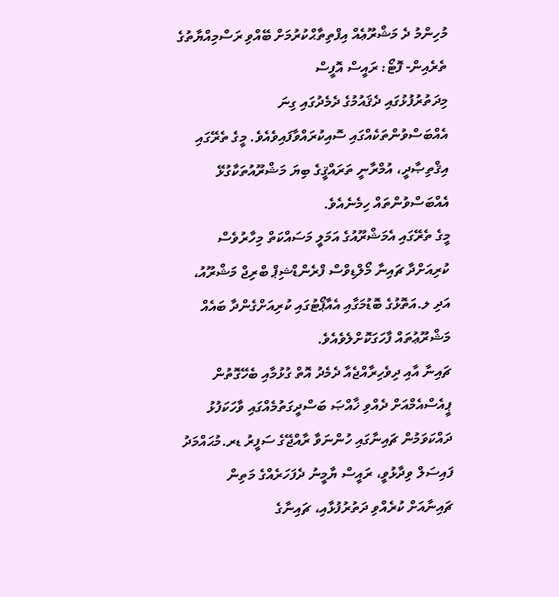މުހިންމު ދެ މަޝްރޫޢެއް އިފްތިތާޙްކުރުމަށް ބޭއްވި ރަސްމިއްޔާތުގެ ތެރެއިން- ފޮޓޯ: ރައީސް އޮފީސް
މިދަތުރުފުޅުގައި ދެޤައުމުގެ ދެމެދުގައި ގިނަ އެއްބަސްވުންތަކެއްގައި ސޮއިކުރައްވާފައިވެއެވެ. މީގެ ތެރޭގައި އިޤްތިޞާދީ، އުމްރާނީ ތަރައްޤީގެ ބިޔަ މަޝްރޫއުތަކާގުޅޭ އެއްބަސްވުންތައް ހިމެނެއެވެ.
މީގެ ތެރޭގައި އެމަޝްރޫއުގެ އަމަލީ މަސައްކަތް މިހާރުވެސް ކުރިއަށްދާ ޗައިނާ މޯލްޑިވްސް ފްރެންޑްޝިޕް ބްރިޖް މަޝްރޫއު، އަދި ލ.އަތޮޅުގެ ބޮޑުމަގާއި އެއާޕޯޓުގައި ކުރިއަށްގެންދާ ބައެއް މަޝްރޫޢުތައް ފާހަގަކޮށްލެވެއެވެ.
ޗައިނާ އާއި ދިވެހިރާއްޖެއާ ދެމެދު އޮތް ގުޅުމާއި ބެހޭގޮތުން ޕީއެސްއެމްއަށް ދެއްވި ޚާއްޞަ ބަސްދީގަތުމެއްގައި ވާހަކަފުޅު ދައްކަވަމުން ޗައިނާގައި ހުންނަވާ ރާއްޖޭގެ ސަފީރު ޑރ.މުޙައްމަދު ފައިސަލް ވިދާޅުވީ، ރައީސް ޔާމީނު ދެފަހަރެއްގެ މަތިން ޗައިނާއަށް ކުރެއްވި ދަތުރުފުޅާއި، ޗައިނާގެ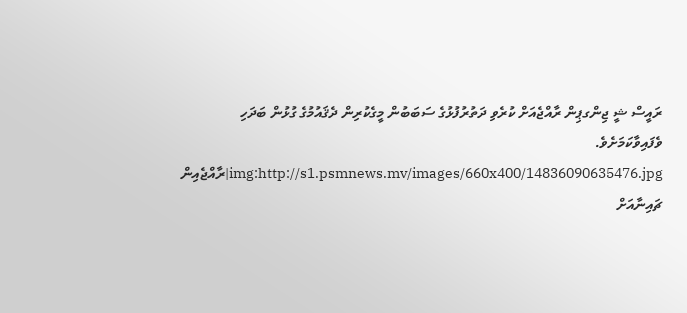ރައީސް ޝީ ޖިންގޕިން ރާއްޖެއަށް ކުރެވި ދަތުރުފުޅުގެ ސަބަބުން މީގެކުރިން ދެޤައުމުގެ ގުޅުން ބަދަހި ވެފައިވާކަމަށެވެ.
img:http://s1.psmnews.mv/images/660x400/14836090635476.jpg|ރާއްޖެއިން ޗައިނާއަށް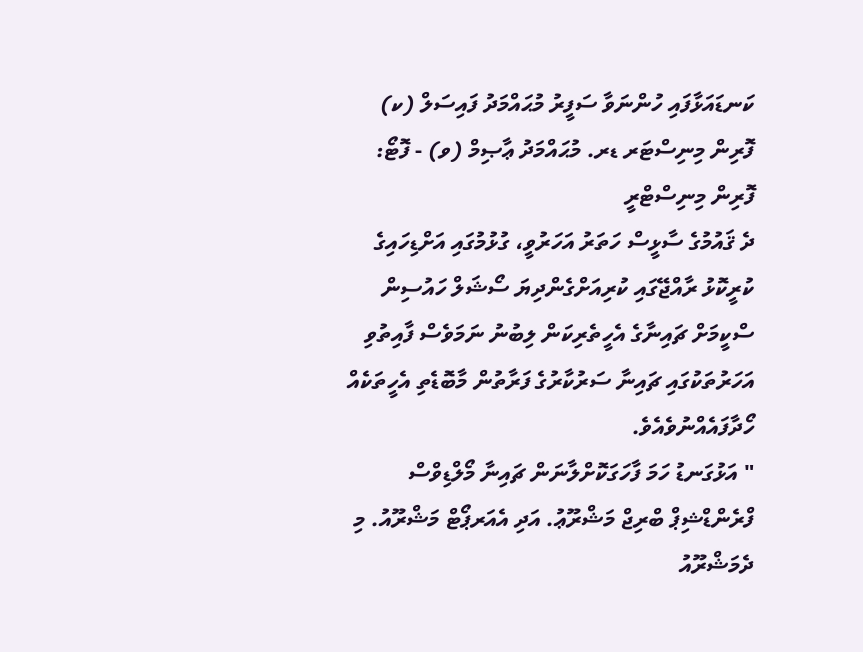ކަނޑައަޅާފައި ހުންނަވާ ސަފީރު މުޙައްމަދު ފައިސަލް (ކ) ފޮރިން މިނިސްޓަރ ޑރ. މުޙައްމަދު ޢާޞިމް (ވ) - ފޮޓޯ: ފޮރިން މިނިސްޓްރީ
ދެ ޤައުމުގެ ސާޅީސް ހަތަރު އަހަރުވީ، ގުޅުމުގައި އަށްޑިހައިގެ ކުރީކޮޅު ރާއްޖޭގައި ކުރިއަށްގެންދިޔަ ސޯޝަލް ހައުސިން ސްކީމަށް ޗައިނާގެ އެހީތެރިކަން ލިބުނު ނަމަވެސް ފާއިތުވި އަހަރުތަކުގައި ޗައިނާ ސަރުކާރުގެ ފަރާތުން މާބޮޑެތި އެހީތަކެއް ހޯދާފައެއްނުވެއެވެ.
" އަޅުގަނޑު ހަމަ ފާހަގަކޮށްލާނަން ޗައިނާ މޯލްޑިވްސް ފްރެންޑްޝިޕް ބްރިޖް މަޝްރޫޢު. އަދި އެއަރޕޯޓް މަޝްރޫއު. މި ދެމަޝްރޫއު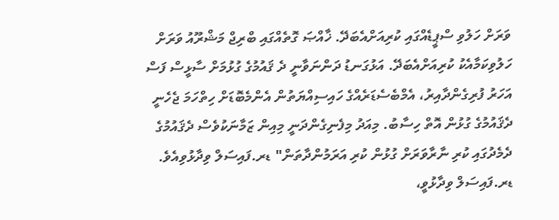ވަރަށް ހަލުވި ސްޕީޑެއްގައި ކުރިއަށްއެބަދޭ. ޚާއްޞަ ގޮތެއްގައި ބްރިޖް މަޝްރޫއު ވަރަށް ހަލުވިކަމާއެކު ކުރިއަށްއެބަދޭ. އަޅުގަނޑު ދަންނަވާނީ ދެ ޤައުމުގެ ގުޅުމަށް ސާޅީސް ފަސް އަހަރު ފުރިގެންދާއިރު، އެމްބެސެޑަރެއްގެ ހައިސިއްޔަތުން އެންމެބޮޑަށް ހިތްހަމަ ޖެހެނީ ދެޤައުމުގެ ގުޅުން އޮތް ހިސާބު. މިއަދު މިފެނިގެންދަނީ މިއިން ޒަމާނަކުވެސް ދެޤައުމުގެ ދެމެދުގައި ކުރި ނާރާވަރަށް ގުޅުން ކުރި އަރަމުންދާތަން" ޑރ.ފައިސަލް ވިދާޅުވިއެވެ.
ޑރ.ފައިސަލް ވިދާޅުވީ،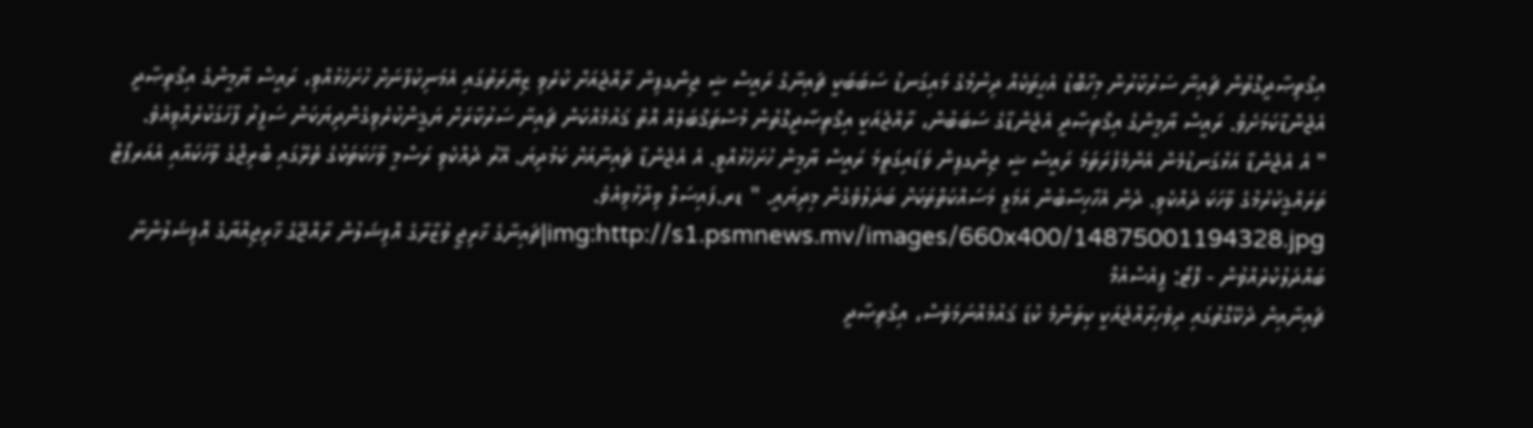އިޤްތިޞާދީގޮތުން ޗައިނާ ސަރުކާރުން މިހާބޮޑު އެހީތަކެއް ދިނުމުގެ މައިގަނޑު ސަބަބަކީ ޗައިނާގެ ރައީސް ޝީ ޖިންގޕިން ރާއްޖެއަށް ކުރެވި ޒިޔާރަތުގައި އެމަނިކުފާނަށް ހުށަހެޅުއްވި، ރައީސް ޔާމީންގެ އިޤްތިޞާދީ އެޖެންޑާކަމަށެވެ. ރައީސް ޔާމީންގެ އިޤްތިޞާދީ އެޖެންޑާގެ ސަބަބުން، ރާއްޖެއަކީ އިޤްތިޞާދީގޮތުން މުސްތަޤްބަލެއް އޮތް ޤައުމެއްކަން ޗައިނާ ސަރުކާރަށް ޔަޤީންކުރެވިގެންދިޔަކަން ސަފީރު ފާހަގަކުރެއްވިއެވެ.
" އެ އެޖެންޑާ އަޅުގަނޑުމެން އެންމެފުރަތަމަ ރައީސް ޝީ ޖިންގޕިން ވަޑައިގަތީމަ ރައީސް ޔާމީން ހުށަހެޅުއްވީ. އެ އެޖެންޑާ ޗައިނާއަށް ކަމުދިޔަ. އޭރު ދެއްކެވި ރަސްމީ ވާހަކަތަކުގެ ތެރޭގައި ބްރިޖްގެ ވާހަކައާއި އެއަރޕޯޓް ތަރައްޤީކުރުމުގެ ވާހަކަ ދެއްކެވި. ދެން އެހާހިސާބުން އަމަލީ މަސައްކަތްތަކަށް ބަދަލުވެގެން މިދިޔައީ. " ޑރ.ފައިސަލް ވިދާޅުވިއެވެ.
img:http://s1.psmnews.mv/images/660x400/14875001194328.jpg|ޗައިނާގެ ޚާރިޖީ ވުޒާރާގެ އޮފިޝަލުން ރާއްޖޭގެ ޚާރިޖިއްޔާގެ އޮފިޝަލުންނާ ބައްދަލުކުރެއްވުން - ފޮޓޯ: ޕީއެސްއެމް
ޗައިނާއިން ދެކޭގޮތުގައި ދިވެހިރާއްޖެއަކީ ކިތަންމެ ކުޑަ ޤައުމެއްނަމަވެސް، އިޤްތިޞާދީ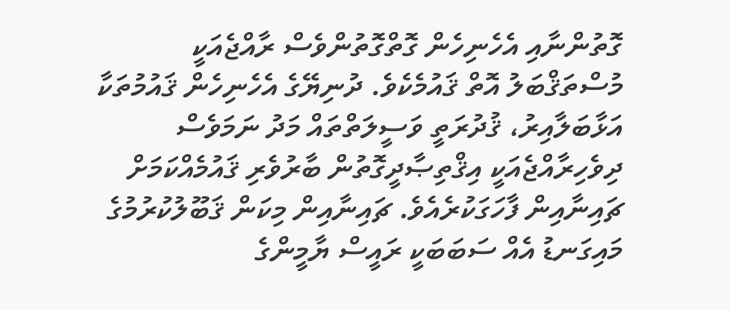ގޮތުންނާއި އެހެނިހެން ގޮތްގޮތުންވެސް ރާއްޖެއަކީ މުސްތަޤްބަލު އޮތް ޤައުމެކެވެ. ދުނިޔޭގެ އެހެނިހެން ޤައުމުތަކާ އަޅާބަލާއިރު، ޤުދުރަތީ ވަސީލަތްތައް މަދު ނަމަވެސް ދިވެހިރާއްޖެއަކީ އިޤްތިޞާދީގޮތުން ބާރުވެރި ޤައުމެއްކަމަށް ޗައިނާއިން ފާހަގަކުރެއެވެ. ޗައިނާއިން މިކަން ޤަބޫލުކުރުމުގެ މައިގަނޑު އެއް ސަބަބަކީ ރައީސް ޔާމީންގެ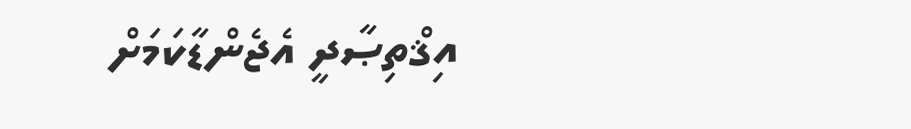އިޤްތިޞާދީ އެޖެންޑާކަމަށް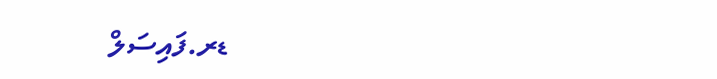ޑރ.ފައިސަލް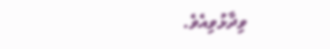ވިދާޅުވިއެވެ.